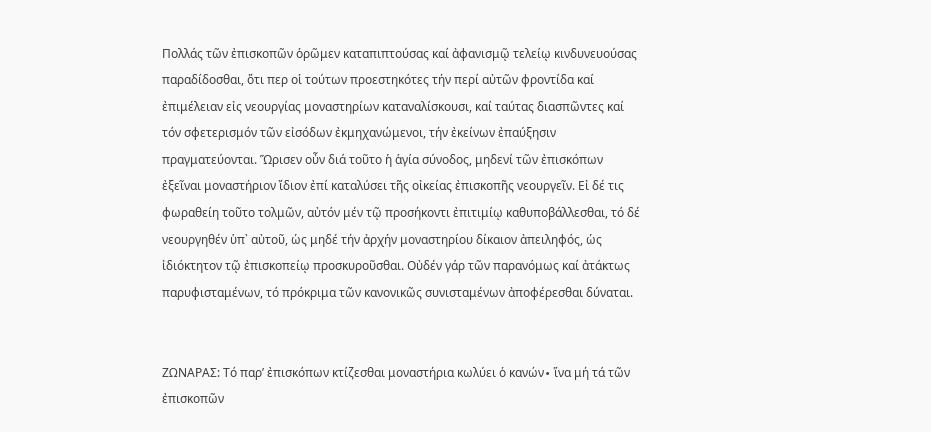Πολλάς τῶν ἐπισκοπῶν ὁρῶμεν καταπιπτούσας καί ἀφανισμῷ τελείῳ κινδυνευούσας παραδίδοσθαι, ὅτι περ οἱ τούτων προεστηκότες τήν περί αὐτῶν φροντίδα καί ἐπιμέλειαν εἰς νεουργίας μοναστηρίων καταναλίσκουσι, καί ταύτας διασπῶντες καί τόν σφετερισμόν τῶν εἰσόδων ἐκμηχανώμενοι, τήν ἐκείνων ἐπαύξησιν πραγματεύονται. Ὥρισεν οὖν διά τοῦτο ἡ ἁγία σύνοδος, μηδενί τῶν ἐπισκόπων ἐξεῖναι μοναστήριον ἴδιον ἐπί καταλύσει τῆς οἰκείας ἐπισκοπῆς νεουργεῖν. Εἰ δέ τις φωραθείη τοῦτο τολμῶν, αὐτόν μέν τῷ προσήκοντι ἐπιτιμίῳ καθυποβάλλεσθαι, τό δέ νεουργηθέν ὑπ᾽ αὐτοῦ, ὡς μηδέ τήν ἀρχήν μοναστηρίου δίκαιον ἀπειληφός, ὡς ἰδιόκτητον τῷ ἐπισκοπείῳ προσκυροῦσθαι. Οὐδέν γάρ τῶν παρανόμως καί ἀτάκτως παρυφισταμένων, τό πρόκριμα τῶν κανονικῶς συνισταμένων ἀποφέρεσθαι δύναται.


ΖΩΝΑΡΑΣ: Τό παρ’ ἐπισκόπων κτίζεσθαι μοναστήρια κωλύει ὁ κανών∙ ἵνα μή τά τῶν ἐπισκοπῶν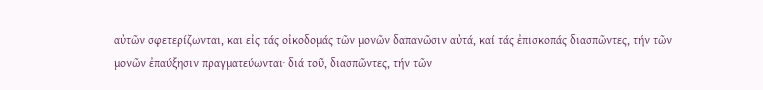αὐτῶν σφετερίζωνται, και εἰς τάς οἰκοδομάς τῶν μονῶν δαπανῶσιν αὐτά, καί τάς ἐπισκοπάς διασπῶντες, τήν τῶν μονῶν ἐπαύξησιν πραγματεύωνται∙ διά τοῦ, διασπῶντες, τήν τῶν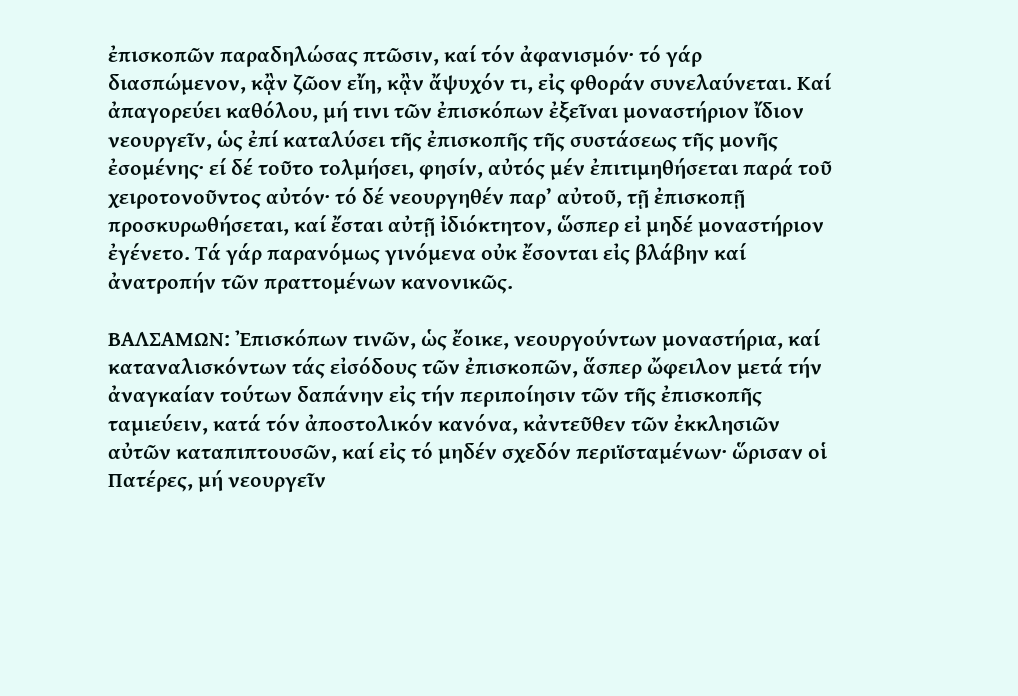ἐπισκοπῶν παραδηλώσας πτῶσιν, καί τόν ἀφανισμόν∙ τό γάρ διασπώμενον, κᾂν ζῶον εἴη, κᾂν ἄψυχόν τι, εἰς φθοράν συνελαύνεται. Καί ἀπαγορεύει καθόλου, μή τινι τῶν ἐπισκόπων ἐξεῖναι μοναστήριον ἴδιον νεουργεῖν, ὡς ἐπί καταλύσει τῆς ἐπισκοπῆς τῆς συστάσεως τῆς μονῆς ἐσομένης∙ εί δέ τοῦτο τολμήσει, φησίν, αὐτός μέν ἐπιτιμηθήσεται παρά τοῦ χειροτονοῦντος αὐτόν∙ τό δέ νεουργηθέν παρ’ αὐτοῦ, τῇ ἐπισκοπῇ προσκυρωθήσεται, καί ἔσται αὐτῇ ἰδιόκτητον, ὥσπερ εἰ μηδέ μοναστήριον ἐγένετο. Τά γάρ παρανόμως γινόμενα οὐκ ἔσονται εἰς βλάβην καί ἀνατροπήν τῶν πραττομένων κανονικῶς.

ΒΑΛΣΑΜΩΝ: Ἐπισκόπων τινῶν, ὡς ἔοικε, νεουργούντων μοναστήρια, καί καταναλισκόντων τάς εἰσόδους τῶν ἐπισκοπῶν, ἅσπερ ὤφειλον μετά τήν ἀναγκαίαν τούτων δαπάνην εἰς τήν περιποίησιν τῶν τῆς ἐπισκοπῆς ταμιεύειν, κατά τόν ἀποστολικόν κανόνα, κἀντεῦθεν τῶν ἐκκλησιῶν αὐτῶν καταπιπτουσῶν, καί εἰς τό μηδέν σχεδόν περιϊσταμένων∙ ὥρισαν οἱ Πατέρες, μή νεουργεῖν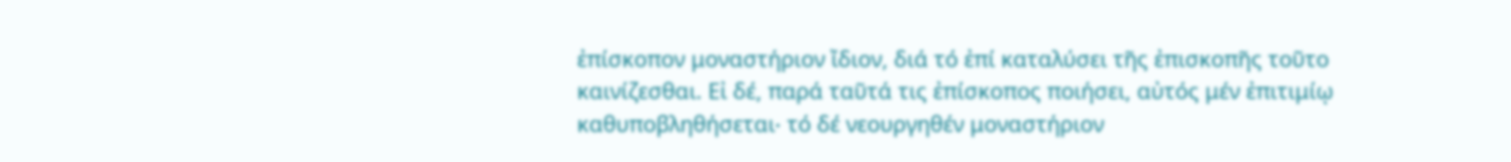ἐπίσκοπον μοναστήριον ἴδιον, διά τό ἐπί καταλύσει τῆς ἐπισκοπῆς τοῦτο καινίζεσθαι. Εἰ δέ, παρά ταῦτά τις ἐπίσκοπος ποιήσει, αὐτός μέν ἐπιτιμίῳ καθυποβληθήσεται∙ τό δέ νεουργηθέν μοναστήριον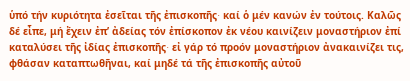ὑπό τήν κυριότητα ἐσεῖται τῆς ἐπισκοπῆς∙ καί ὁ μέν κανών ἐν τούτοις. Καλῶς δέ εἶπε, μή ἔχειν ἐπ’ ἀδείας τόν ἐπίσκοπον ἐκ νέου καινίζειν μοναστήριον ἐπί καταλύσει τῆς ἰδίας ἐπισκοπῆς∙ εἰ γάρ τό προόν μοναστήριον ἀνακαινίζει τις, φθάσαν καταπτωθῆναι, καί μηδέ τά τῆς ἐπισκοπῆς αὐτοῦ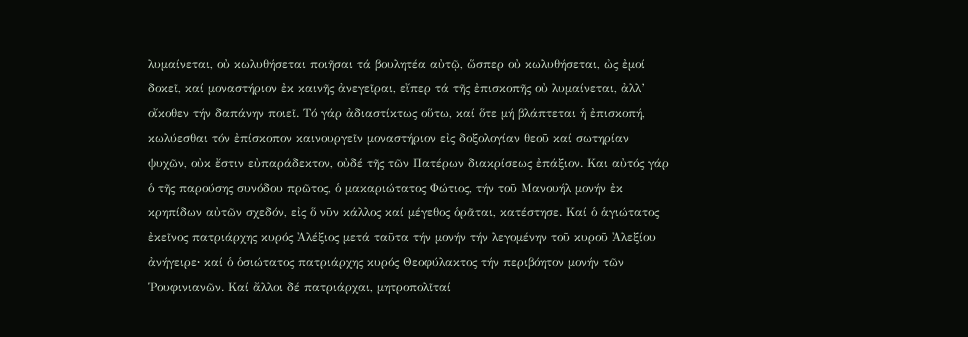λυμαίνεται, οὐ κωλυθήσεται ποιῆσαι τά βουλητέα αὐτῷ, ὥσπερ οὐ κωλυθήσεται, ὠς ἐμοί δοκεῖ, καί μοναστήριον ἐκ καινῆς ἀνεγεῖραι, εἴπερ τά τῆς ἐπισκοπῆς οὐ λυμαίνεται, ἀλλ’ οἴκοθεν τήν δαπάνην ποιεῖ. Τό γάρ ἀδιαστίκτως οὕτω, καί ὅτε μή βλάπτεται ἡ ἐπισκοπή, κωλύεσθαι τόν ἐπίσκοπον καινουργεῖν μοναστήριον εἰς δοξολογίαν θεοῦ καί σωτηρίαν ψυχῶν, οὐκ ἔστιν εὐπαράδεκτον, οὐδέ τῆς τῶν Πατέρων διακρίσεως ἐπάξιον. Και αὐτός γάρ ὁ τῆς παρούσης συνόδου πρῶτος, ὁ μακαριώτατος Φώτιος, τήν τοῦ Μανουήλ μονήν ἐκ κρηπίδων αὐτῶν σχεδόν, εἰς ὅ νῦν κάλλος καί μέγεθος ὁρᾶται, κατέστησε. Καί ὁ ἁγιώτατος ἐκεῖνος πατριάρχης κυρός Ἀλέξιος μετά ταῦτα τήν μονήν τήν λεγομένην τοῦ κυροῦ Ἀλεξίου ἀνήγειρε∙ καί ὁ ὁσιώτατος πατριάρχης κυρός Θεοφύλακτος τήν περιβόητον μονήν τῶν Ῥουφινιανῶν. Καί ἄλλοι δέ πατριάρχαι, μητροπολῖταί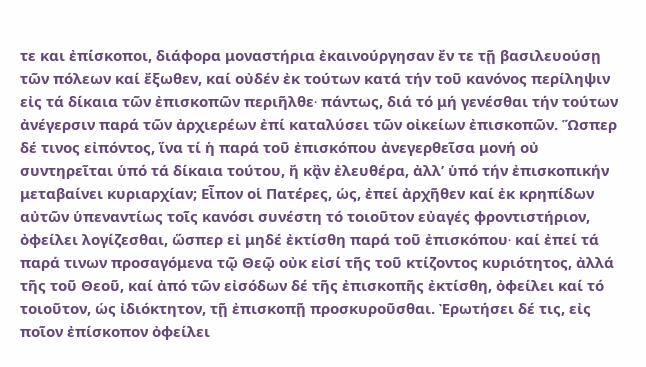τε και ἐπίσκοποι, διάφορα μοναστήρια ἐκαινούργησαν ἔν τε τῇ βασιλευούσῃ τῶν πόλεων καί ἔξωθεν, καί οὐδέν ἐκ τούτων κατά τήν τοῦ κανόνος περίληψιν εἰς τά δίκαια τῶν ἐπισκοπῶν περιῆλθε∙ πάντως, διά τό μή γενέσθαι τήν τούτων ἀνέγερσιν παρά τῶν ἀρχιερέων ἐπί καταλύσει τῶν οἰκείων ἐπισκοπῶν. Ὥσπερ δέ τινος εἰπόντος, ἵνα τί ἡ παρά τοῦ ἐπισκόπου ἀνεγερθεῖσα μονή οὐ συντηρεῖται ὑπό τά δίκαια τούτου, ἤ κᾂν ἐλευθέρα, ἀλλ’ ὑπό τήν ἐπισκοπικήν μεταβαίνει κυριαρχίαν; Εἶπον οἱ Πατέρες, ὡς, ἐπεί ἀρχῆθεν καί ἐκ κρηπίδων αὐτῶν ὑπεναντίως τοῖς κανόσι συνέστη τό τοιοῦτον εὐαγές φροντιστήριον, ὀφείλει λογίζεσθαι, ὥσπερ εἰ μηδέ ἐκτίσθη παρά τοῦ ἐπισκόπου∙ καί ἐπεί τά παρά τινων προσαγόμενα τῷ Θεῷ οὐκ εἰσί τῆς τοῦ κτίζοντος κυριότητος, ἀλλά τῆς τοῦ Θεοῦ, καί ἀπό τῶν εἰσόδων δέ τῆς ἐπισκοπῆς ἐκτίσθη, ὀφείλει καί τό τοιοῦτον, ὡς ἰδιόκτητον, τῇ ἐπισκοπῇ προσκυροῦσθαι. Ἐρωτήσει δέ τις, εἰς ποῖον ἐπίσκοπον ὀφείλει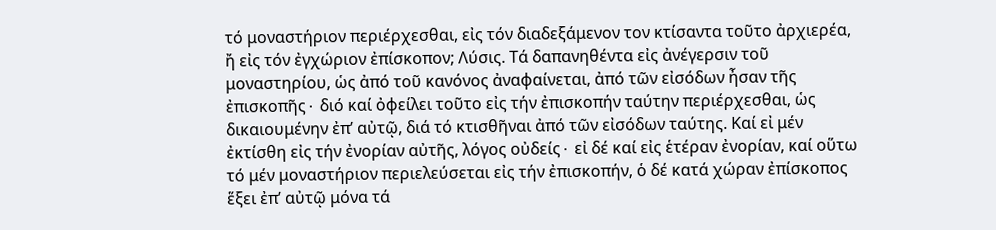τό μοναστήριον περιέρχεσθαι, εἰς τόν διαδεξάμενον τον κτίσαντα τοῦτο ἀρχιερέα, ἤ εἰς τόν ἐγχώριον ἐπίσκοπον; Λύσις. Τά δαπανηθέντα εἰς ἀνέγερσιν τοῦ μοναστηρίου, ὡς ἀπό τοῦ κανόνος ἀναφαίνεται, ἀπό τῶν εἰσόδων ἦσαν τῆς ἐπισκοπῆς∙ διό καί ὀφείλει τοῦτο εἰς τήν ἐπισκοπήν ταύτην περιέρχεσθαι, ὡς δικαιουμένην ἐπ’ αὐτῷ, διά τό κτισθῆναι ἀπό τῶν εἰσόδων ταύτης. Καί εἰ μέν ἐκτίσθη εἰς τήν ἐνορίαν αὐτῆς, λόγος οὐδείς∙ εἰ δέ καί εἰς ἑτέραν ἐνορίαν, καί οὕτω τό μέν μοναστήριον περιελεύσεται εἰς τήν ἐπισκοπήν, ὁ δέ κατά χώραν ἐπίσκοπος ἕξει ἐπ’ αὐτῷ μόνα τά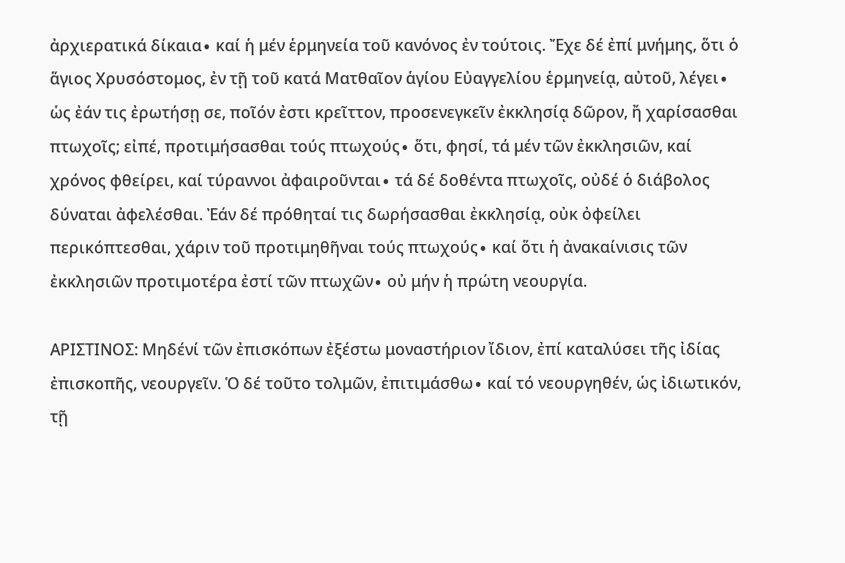ἀρχιερατικά δίκαια∙ καί ἡ μέν ἑρμηνεία τοῦ κανόνος ἐν τούτοις. Ἔχε δέ ἐπί μνήμης, ὅτι ὁ ἅγιος Χρυσόστομος, ἐν τῇ τοῦ κατά Ματθαῖον ἁγίου Εὐαγγελίου ἑρμηνείᾳ, αὐτοῦ, λέγει∙ ὡς ἐάν τις ἐρωτήσῃ σε, ποῖόν ἐστι κρεῖττον, προσενεγκεῖν ἐκκλησίᾳ δῶρον, ἤ χαρίσασθαι πτωχοῖς; εἰπέ, προτιμήσασθαι τούς πτωχούς∙ ὅτι, φησί, τά μέν τῶν ἐκκλησιῶν, καί χρόνος φθείρει, καί τύραννοι ἀφαιροῦνται∙ τά δέ δοθέντα πτωχοῖς, οὐδέ ὁ διάβολος δύναται ἀφελέσθαι. Ἐάν δέ πρόθηταί τις δωρήσασθαι ἐκκλησίᾳ, οὐκ ὀφείλει περικόπτεσθαι, χάριν τοῦ προτιμηθῆναι τούς πτωχούς∙ καί ὅτι ἡ ἀνακαίνισις τῶν ἐκκλησιῶν προτιμοτέρα ἐστί τῶν πτωχῶν∙ οὐ μήν ἡ πρώτη νεουργία.

ΑΡΙΣΤΙΝΟΣ: Μηδένί τῶν ἐπισκόπων ἐξέστω μοναστήριον ἴδιον, ἐπί καταλύσει τῆς ἰδίας ἐπισκοπῆς, νεουργεῖν. Ὁ δέ τοῦτο τολμῶν, ἐπιτιμάσθω∙ καί τό νεουργηθέν, ὡς ἰδιωτικόν, τῇ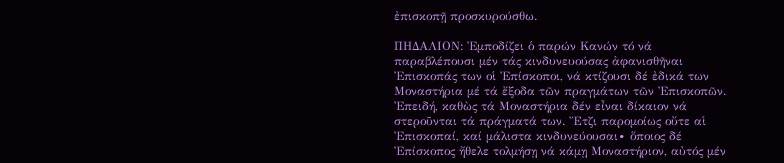ἐπισκοπῇ προσκυρούσθω.

ΠΗΔΑΛΙΟΝ: Ἐμποδίζει ὁ παρών Κανών τό νά παραβλέπουσι μέν τάς κινδυνευούσας ἀφανισθῆναι Ἐπισκοπάς των οἱ Ἐπίσκοποι, νά κτίζουσι δέ ἐδικά των Μοναστήρια μέ τά ἔξοδα τῶν πραγμάτων τῶν Ἐπισκοπῶν. Ἐπειδή, καθὼς τά Μοναστήρια δέν εἶναι δίκαιον νά στεροῦνται τά πράγματά των. Ἔτζι παρομοίως οὔτε αἱ Ἐπισκοπαί, καί μάλιστα κινδυνεύουσαι∙ ὅποιος δέ Ἐπίσκοπος ἤθελε τολμήσῃ νά κάμῃ Μοναστήριον, αὐτός μέν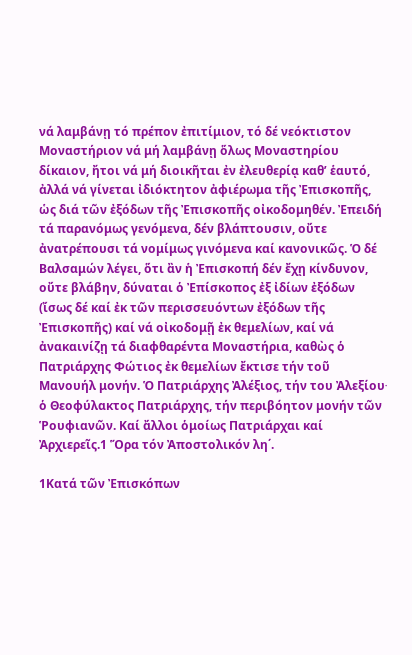νά λαμβάνῃ τό πρέπον ἐπιτίμιον, τό δέ νεόκτιστον Μοναστήριον νά μή λαμβάνῃ ὅλως Μοναστηρίου δίκαιον, ἤτοι νά μή διοικῆται ἐν ἐλευθερίᾳ καθ’ ἑαυτό, ἀλλά νά γίνεται ἰδιόκτητον ἀφιέρωμα τῆς Ἐπισκοπῆς, ὡς διά τῶν ἐξόδων τῆς Ἐπισκοπῆς οἰκοδομηθέν. Ἐπειδή τά παρανόμως γενόμενα, δέν βλάπτουσιν, οὔτε ἀνατρέπουσι τά νομίμως γινόμενα καί κανονικῶς. Ὁ δέ Βαλσαμών λέγει, ὅτι ἂν ἡ Ἐπισκοπή δέν ἔχῃ κίνδυνον, οὔτε βλάβην, δύναται ὁ Ἐπίσκοπος ἐξ ἰδίων ἐξόδων (ἴσως δέ καί ἐκ τῶν περισσευόντων ἐξόδων τῆς Ἐπισκοπῆς) καί νά οἰκοδομῇ ἐκ θεμελίων, καί νά ἀνακαινίζῃ τά διαφθαρέντα Μοναστήρια, καθὼς ὁ Πατριάρχης Φώτιος ἐκ θεμελίων ἔκτισε τήν τοῦ Μανουήλ μονήν. Ὁ Πατριάρχης Ἀλέξιος, τήν του Ἀλεξίου∙ ὁ Θεοφύλακτος Πατριάρχης, τήν περιβόητον μονήν τῶν Ῥουφιανῶν. Καί ἄλλοι ὁμοίως Πατριάρχαι καί Ἀρχιερεῖς.1 Ὅρα τόν Ἀποστολικόν λη΄.

1Κατά τῶν Ἐπισκόπων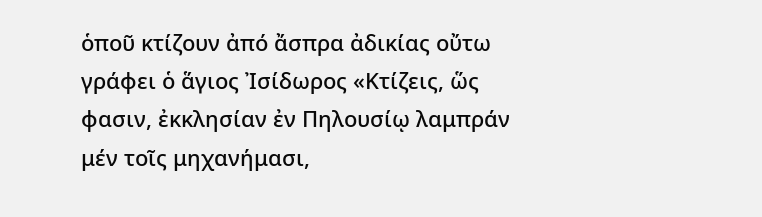ὁποῦ κτίζουν ἀπό ἄσπρα ἀδικίας οὔτω γράφει ὁ ἅγιος Ἰσίδωρος «Κτίζεις, ὥς φασιν, ἐκκλησίαν ἐν Πηλουσίῳ λαμπράν μέν τοῖς μηχανήμασι,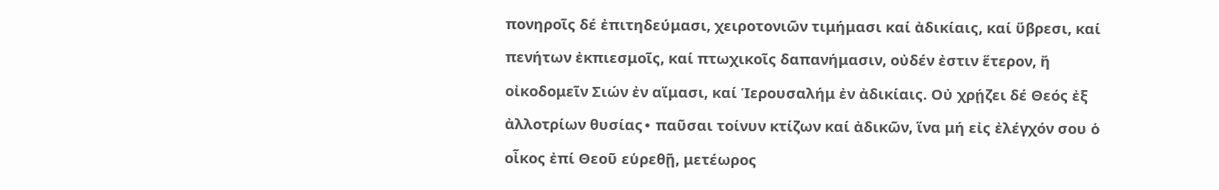πονηροῖς δέ ἐπιτηδεύμασι, χειροτονιῶν τιμήμασι καί ἀδικίαις, καί ὕβρεσι, καί πενήτων ἐκπιεσμοῖς, καί πτωχικοῖς δαπανήμασιν, οὐδέν ἐστιν ἕτερον, ἤ οἰκοδομεῖν Σιών ἐν αἵμασι, καί Ἱερουσαλήμ ἐν ἀδικίαις. Οὐ χρῄζει δέ Θεός ἐξ ἀλλοτρίων θυσίας∙ παῦσαι τοίνυν κτίζων καί ἀδικῶν, ἵνα μή εἰς ἐλέγχόν σου ὁ οἶκος ἐπί Θεοῦ εὑρεθῇ, μετέωρος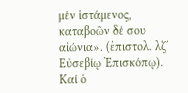μέν ἱστάμενος, καταβοῶν δέ σου αἰώνια». (ἐπιστολ. λζ΄ Εὐσεβίῳ Ἐπισκόπῳ). Καί ὁ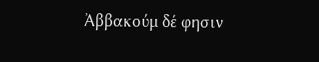Ἀββακούμ δέ φησιν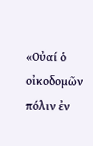«Οὐαί ὁ οἰκοδομῶν πόλιν ἐν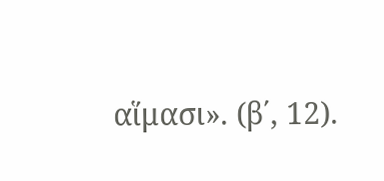αἵμασι». (β΄, 12).